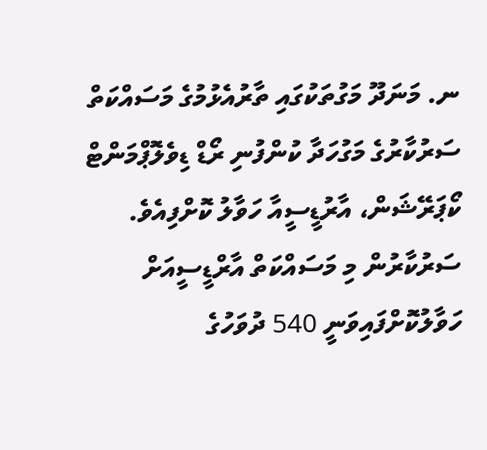ނ. މަނަދޫ މަގުތަކުގައި ތާރުއެޅުމުގެ މަސައްކަތް ސަރުކާރުގެ މަގުހަދާ ކުންފުނި ރޯޑް ޑިވެލޮޕްމަންޓް ކޯޕަރޭޝަން، އާރުޑީސީއާ ހަވާލު ކޮށްފިއެވެ.
ސަރުކާރުން މި މަސައްކަތް އާރްޑީސީއަށް ހަވާލުކޮށްފައިވަނީ 540 ދުވަހުގެ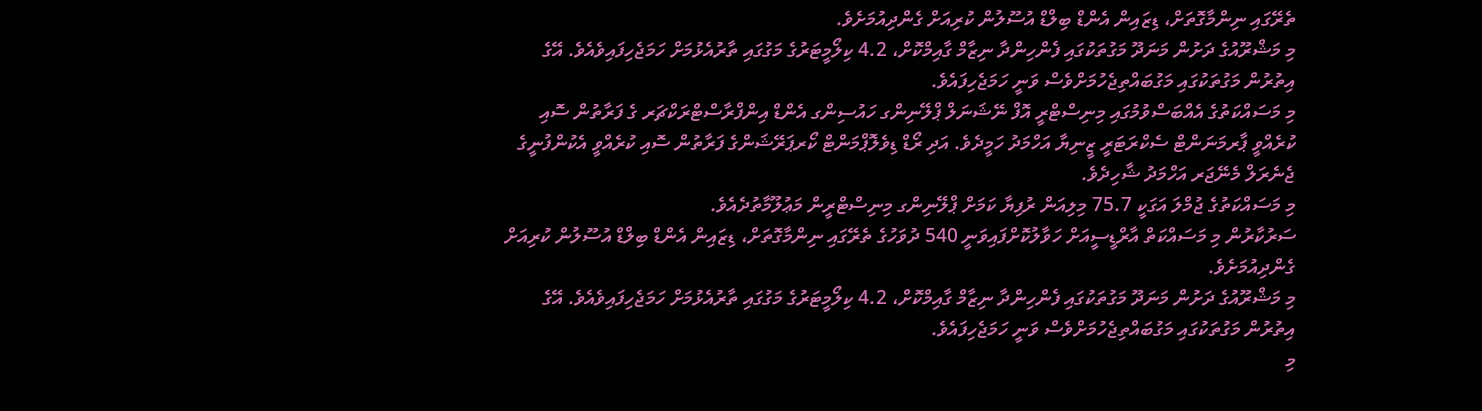ތެރޭގައި ނިންމާގޮތަށް، ޑިޒައިން އެންޑް ބިލްޑް އުސޫލުން ކުރިއަށް ގެންދިއުމަށެވެ.
މި މަޝްރޫއުގެ ދަށުން މަނަދޫ މަގުތަކުގައި ފެންހިންދާ ނިޒާމް ގާއިމްކޮށް، 4.2 ކިލޯމީޓަރުގެ މަގުގައި ތާރުއެޅުމަށް ހަމަޖެހިފައިވެއެވެ. އޭގެ އިތުރުން މަގުތަކުގައި މަގުބައްތިޖެހުމަށްވެސް ވަނީ ހަމަޖެހިފައެވެ.
މި މަސައްކަތުގެ އެއްބަސްވުމުގައި މިނިސްޓްރީ އޮފް ނޭޝަނަލް ޕްލޭނިންގ ހައުސިންގ އެންޑް އިންފްރާސްޓްރަކްޗަރ ގެ ފަރާތުން ސޮއި ކުރެއްވީ ޕާރމަނަންޓް ސެކްރަޓަރީ ޒީނިޔާ އަހްމަދު ހަމީދެވެ. އަދި ރޯޑް ޑިވެލޮޕްމަންޓް ކޯރޕަރޭޝަންގެ ފަރާތުން ސޮއި ކުރެއްވީ އެކުންފުނީގެ ޖެނެރަލް މެނޭޖަރ އަހްމަދު ޝާހިދެވެ.
މި މަސައްކަތުގެ ޖުމްލަ އަގަކީ 75.7 މިލިއަން ރުފިޔާ ކަމަށް ޕްލޭނިންގ މިނިސްޓްރީން މަޢުލޫމާތުދެއެވެ.
ސަރުކާރުން މި މަސައްކަތް އާރްޑީސީއަށް ހަވާލުކޮށްފައިވަނީ 540 ދުވަހުގެ ތެރޭގައި ނިންމާގޮތަށް، ޑިޒައިން އެންޑް ބިލްޑް އުސޫލުން ކުރިއަށް ގެންދިއުމަށެވެ.
މި މަޝްރޫއުގެ ދަށުން މަނަދޫ މަގުތަކުގައި ފެންހިންދާ ނިޒާމް ގާއިމްކޮށް، 4.2 ކިލޯމީޓަރުގެ މަގުގައި ތާރުއެޅުމަށް ހަމަޖެހިފައިވެއެވެ. އޭގެ އިތުރުން މަގުތަކުގައި މަގުބައްތިޖެހުމަށްވެސް ވަނީ ހަމަޖެހިފައެވެ.
މި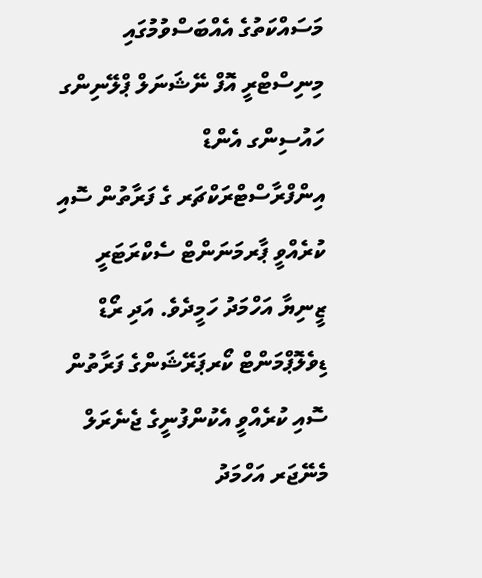މަސައްކަތުގެ އެއްބަސްވުމުގައި މިނިސްޓްރީ އޮފް ނޭޝަނަލް ޕްލޭނިންގ ހައުސިންގ އެންޑް އިންފްރާސްޓްރަކްޗަރ ގެ ފަރާތުން ސޮއި ކުރެއްވީ ޕާރމަނަންޓް ސެކްރަޓަރީ ޒީނިޔާ އަހްމަދު ހަމީދެވެ. އަދި ރޯޑް ޑިވެލޮޕްމަންޓް ކޯރޕަރޭޝަންގެ ފަރާތުން ސޮއި ކުރެއްވީ އެކުންފުނީގެ ޖެނެރަލް މެނޭޖަރ އަހްމަދު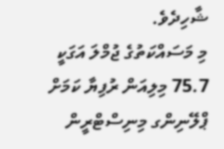ޝާހިދެވެ.
މި މަސައްކަތުގެ ޖުމްލަ އަގަކީ 75.7 މިލިއަން ރުފިޔާ ކަމަށް ޕްލޭނިންގ މިނިސްޓްރީން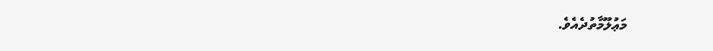މަޢުލޫމާތުދެއެވެ.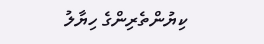ކިޔުންތެރިންގެ ހިޔާލު